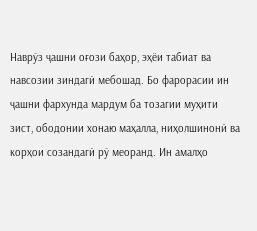Наврӯз ҷашни оғози баҳор, эҳёи табиат ва навсозии зиндагӣ мебошад. Бо фарорасии ин ҷашни фархунда мардум ба тозагии муҳити зист, ободонии хонаю маҳалла, ниҳолшинонӣ ва корҳои созандагӣ рӯ меоранд. Ин амалҳо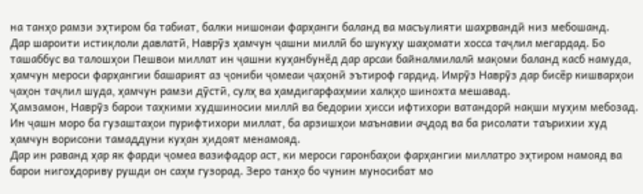на танҳо рамзи эҳтиром ба табиат, балки нишонаи фарҳанги баланд ва масъулияти шаҳрвандӣ низ мебошанд.
Дар шароити истиқлоли давлатӣ, Наврӯз ҳамчун ҷашни миллӣ бо шукуҳу шаҳомати хосса таҷлил мегардад. Бо ташаббус ва талошҳои Пешвои миллат ин ҷашни куҳанбунёд дар арсаи байналмилалӣ мақоми баланд касб намуда, ҳамчун мероси фарҳангии башарият аз ҷониби ҷомеаи ҷаҳонӣ эътироф гардид. Имрӯз Наврӯз дар бисёр кишварҳои ҷаҳон таҷлил шуда, ҳамчун рамзи дӯстӣ, сулҳ ва ҳамдигарфаҳмии халқҳо шинохта мешавад.
Ҳамзамон, Наврӯз барои таҳкими худшиносии миллӣ ва бедории ҳисси ифтихори ватандорӣ нақши муҳим мебозад. Ин ҷашн моро ба гузаштаҳои пурифтихори миллат, ба арзишҳои маънавии аҷдод ва ба рисолати таърихии худ ҳамчун ворисони тамаддуни куҳан ҳидоят менамояд.
Дар ин раванд ҳар як фарди ҷомеа вазифадор аст, ки мероси гаронбаҳои фарҳангии миллатро эҳтиром намояд ва барои нигоҳдориву рушди он саҳм гузорад. Зеро танҳо бо чунин муносибат мо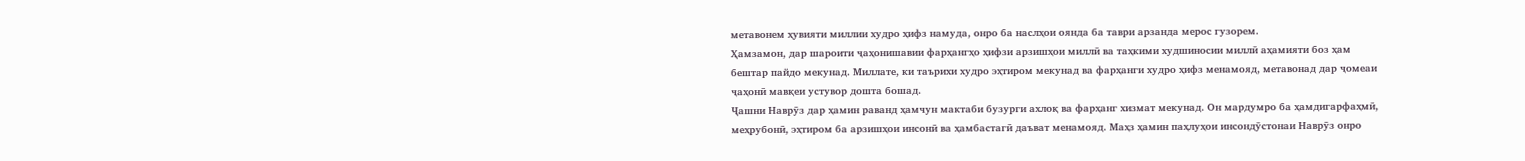метавонем ҳувияти миллии худро ҳифз намуда, онро ба наслҳои оянда ба таври арзанда мерос гузорем.
Ҳамзамон, дар шароити ҷаҳонишавии фарҳангҳо ҳифзи арзишҳои миллӣ ва таҳкими худшиносии миллӣ аҳамияти боз ҳам бештар пайдо мекунад. Миллате, ки таърихи худро эҳтиром мекунад ва фарҳанги худро ҳифз менамояд, метавонад дар ҷомеаи ҷаҳонӣ мавқеи устувор дошта бошад.
Ҷашни Наврӯз дар ҳамин раванд ҳамчун мактаби бузурги ахлоқ ва фарҳанг хизмат мекунад. Он мардумро ба ҳамдигарфаҳмӣ, меҳрубонӣ, эҳтиром ба арзишҳои инсонӣ ва ҳамбастагӣ даъват менамояд. Маҳз ҳамин паҳлуҳои инсондӯстонаи Наврӯз онро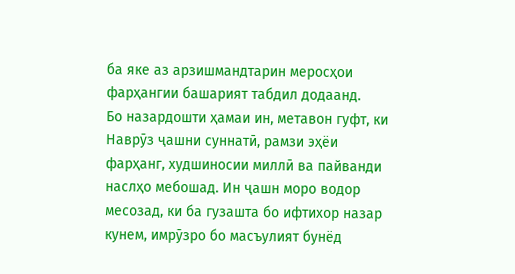ба яке аз арзишмандтарин меросҳои фарҳангии башарият табдил додаанд.
Бо назардошти ҳамаи ин, метавон гуфт, ки Наврӯз ҷашни суннатӣ, рамзи эҳёи фарҳанг, худшиносии миллӣ ва пайванди наслҳо мебошад. Ин ҷашн моро водор месозад, ки ба гузашта бо ифтихор назар кунем, имрӯзро бо масъулият бунёд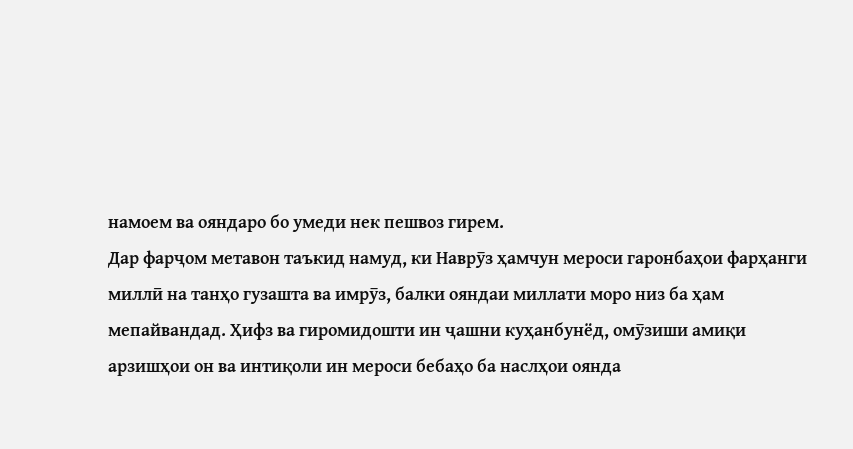намоем ва ояндаро бо умеди нек пешвоз гирем.
Дар фарҷом метавон таъкид намуд, ки Наврӯз ҳамчун мероси гаронбаҳои фарҳанги миллӣ на танҳо гузашта ва имрӯз, балки ояндаи миллати моро низ ба ҳам мепайвандад. Ҳифз ва гиромидошти ин ҷашни куҳанбунёд, омӯзиши амиқи арзишҳои он ва интиқоли ин мероси бебаҳо ба наслҳои оянда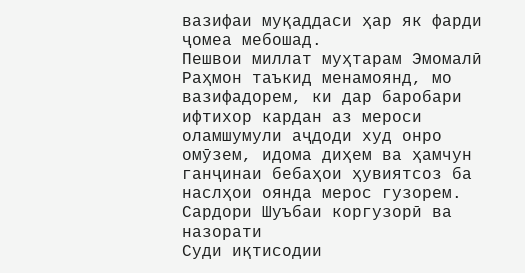вазифаи муқаддаси ҳар як фарди ҷомеа мебошад.
Пешвои миллат муҳтарам Эмомалӣ Раҳмон таъкид менамоянд, мо вазифадорем, ки дар баробари ифтихор кардан аз мероси оламшумули аҷдоди худ онро омӯзем, идома диҳем ва ҳамчун ганҷинаи бебаҳои ҳувиятсоз ба наслҳои оянда мерос гузорем.
Сардори Шуъбаи коргузорӣ ва назорати
Суди иқтисодии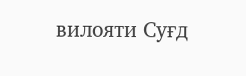вилояти Суғд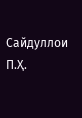Сайдуллои П.Ҳ.